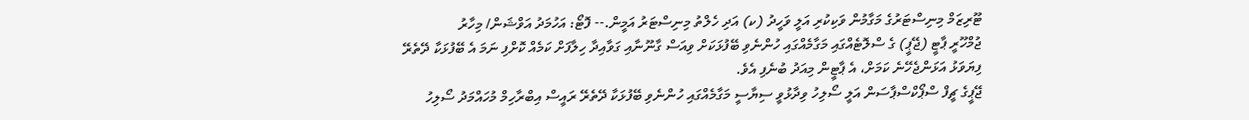ޓޫރިޒަމް މިނިސްޓަރުގެ މަގާމުން ވަކިކުރި އަލީ ވަހީދު (ކ) އަދި ހެލްތު މިނިސްޓަރު އަމީން.-- ފޮޓޯ: އަހުމަދު އަވްޝަން/ މިހާރު
ޖުމްހޫރީ ޕާޓީ (ޖޭޕީ) ގެ ސްލޮޓެއްގައި މަގާމެއްގައި ހުންނެވި ބޭފުޅަކަށް ވިއަސް ގާނޫނާއި ގަވާއިދާ ހިލާފަށް ކަމެއް ކޮށްފި ނަމަ އެ ބޭފުޅަކާ ދޭތެރޭ ފިޔަވަޅު އަޅަންޖެހޭނެ ކަމަށް، އެ ޕާޓީން މިއަދު ބުނެފި އެވެ.
ޖޭޕީގެ ޗީފް ސްޕޯކްސްޕާސަން އަލީ ސޯލިހު ވިދާޅުވީ ސިޔާސީ މަގާމެއްގައި ހުންނެވި ބޭފުޅަކާ ދޭތެރޭ ރައީސް އިބްރާހިމް މުހައްމަދު ސޯލިހު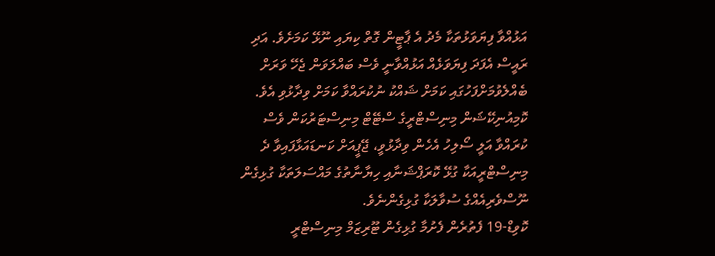އަޅުއްވާ ފިޔަވަޅުތަކާ މެދު އެ ޕާޓީން ގޮތް ކިޔައި ނޫޅޭ ކަމަށެވެ. އަދި ރައީސް އެފަދަ ފިޔަވަޅެއް އަޅުއްވާނީ ވެސް ބައްލަވަން ޖެހޭ ވަރަށް ބެއްލެވުމަށްފަހުގައި ކަމަށް ޝައްކު ނުކުރައްވާ ކަމަށް ވިދާޅުވި އެވެ.
ކޮމިއުނިކޭޝަން މިނިސްޓްރީގެ ސްޓޭޓް މިނިސްޓަރުކަން ވެސް ކުރައްވާ އަލީ ސޯލިހު އެހެން ވިދާޅުވީ، ޖޭޕީއަށް ކަނޑައަޅާފައިވާ ދެ މިނިސްޓްރީއަކާ ގުޅޭ ކޮރަޕްޝަނާއި ހިޔާނާތުގެ މައްސަލަތަކާ ގުޅިގެން ނޫސްވެރިއެއްގެ ސުވާލަކާ ގުޅިގެންނެވެ.
ކޮވިޑް-19 ފެތުރެން ފެށުމާ ގުޅިގެން ޓޫރިޒަމް މިނިސްޓްރީ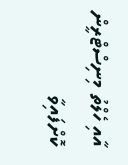އާއި ހެލްތު މިނިސްޓްރީން ކޮށްފައިވާ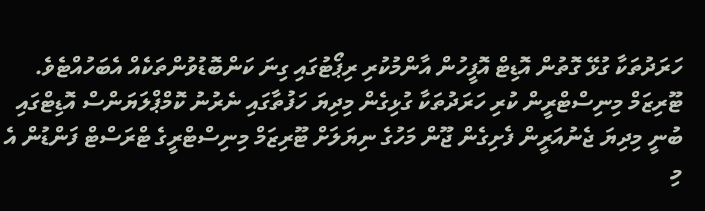ހަރަދުތަކާ ގުޅޭ ގޮތުން އޮޑިޓް އޮފީހުން އާންމުކުރި ރިޕޯޓުގައި ގިނަ ކަންބޮޑުވުންތަކެއް އެބަހުއްޓެވެ.
ޓޫރިޒަމް މިނިސްޓްރީން ކުރި ހަރަދުތަކާ ގުޅިގެން މިދިޔަ ހަފުތާގައި ނެރުނު ކޮމްޕްލަޔަންސް އޮޑިޓްގައި ބުނީ މިދިޔަ ޖެނުއަރީން ފެށިގެން ޖޫން މަހުގެ ނިޔަލަށް ޓޫރިޒަމް މިނިސްޓްރީގެ ޓްރަސްޓް ފަންޑުން އެ މި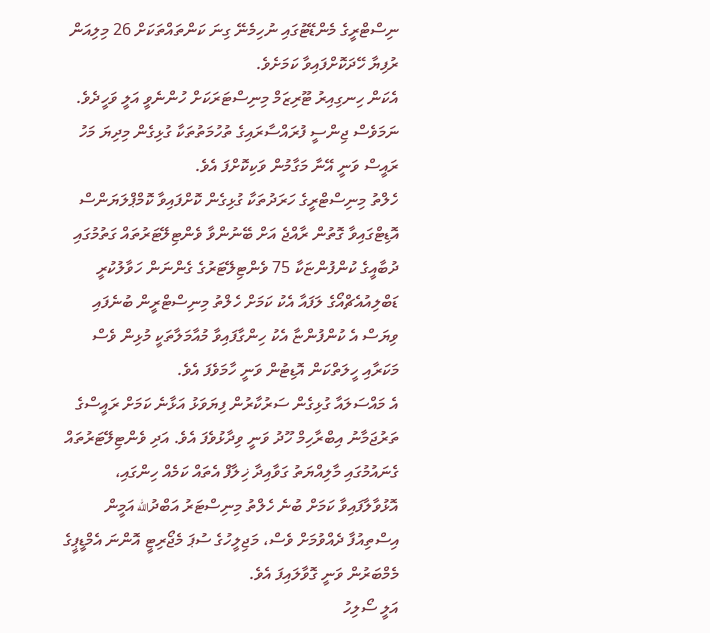ނިސްޓްރީގެ މެންޑޭޓުގައި ނުހިމެނޭ ގިނަ ކަންތައްތަކަށް 26 މިލިއަން ރުފިޔާ ހޭދަކޮށްފައިވާ ކަމަށެވެ.
އެކަން ހިނގިއިރު ޓޫރިޒަމް މިނިސްޓަރަކަށް ހުންނެވީ އަލީ ވަހީދެވެ. ނަމަވެސް ޖިންސީ ފުރައްސާރައިގެ ތުހުމަތުތަކާ ގުޅިގެން މިދިޔަ މަހު ރައީސް ވަނީ އޭނާ މަގާމުން ވަކިކޮށްފަ އެވެ.
ހެލްތު މިނިސްޓްރީގެ ހަރަދުތަކާ ގުޅިގެން ކޮށްފައިވާ ކޮމްޕްލަޔަންސް އޮޑިޓްގައިވާ ގޮތުން ރާއްޖެ އަށް ބޭނުންވާ ވެންޓިލޭޓަރުތައް ގަތުމުގައި ދުބާއީގެ ކުންފުންޏަކާ 75 ވެންޓިލޭޓަރުގެ ގެންނަން ހަވާލުކުރީ ޑަބްލިއުއެޗްއޯގެ ލަފައާ އެކު ކަމަށް ހެލްތު މިނިސްޓްރީން ބުނެފައި ވިޔަސް އެ ކުންފުންޏާ އެކު ހިންގާފައިވާ މުއާމަލާތަކީ މުޅިން ވެސް މަކަރާއި ހީލަތްކަން އޮޑިޓުން ވަނީ ހާމަވެފަ އެވެ.
އެ މައްސަލައާ ގުޅިގެން ސަރުކާރުން ފިޔަވަޅު އަޅާނެ ކަމަށް ރައީސްގެ ތަރުޖަމާނު އިބްރާހިމް ހޫދު ވަނީ ވިދާޅުވެފަ އެވެ. އަދި ވެންޓިލޭޓަރުތައް ގެނައުމުގައި މާލިއްޔަތު ގަވާއިދާ ޚިލާފް އެތައް ކަމެއް ހިންގައި، އޮޅުވާލާފައިވާ ކަމަށް ބުނެ ހެލްތު މިނިސްޓަރު އަބްދުالله އަމީން އިސްތިއުފާ ދެއްވުމަށް ވެސް، މަޖިލީހުގެ ސުޕަ މެޖޯރިޓީ އޮންނަ އެމްޑީޕީގެ މެމްބަރުން ވަނީ ގޮވާލައިފަ އެވެ.
އަލީ ސޯލިހު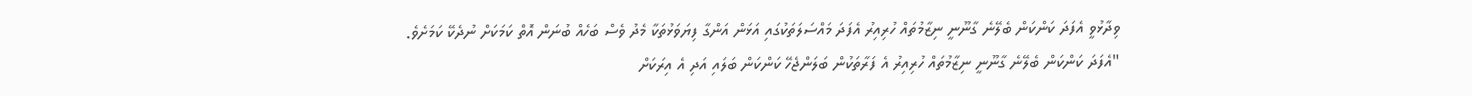ވިދާޅުވީ އެފަދަ ކަންކަން ބެލޭނެ ގާނޫނީ ނިޒާމުތައް ހުރިއިރު އެފަދަ މައްސަލަތަކުގައި އަޅަން އަންގާ ފިޔަވަޅުތަކާ މެދު ވެސް ބަހެއް ބުނަން އޮތް ކަމަކަށް ނުދެކޭ ކަމަށެވެ.
"އެފަދަ ކަންކަން ބެލޭނެ ގާނޫނީ ނިޒާމުތައް ހުރިއިރު އެ ފަރާތަކުން ބަލަންޖެހޭ ކަންކަން ބަލައި އަދި އެ އިރަކަށް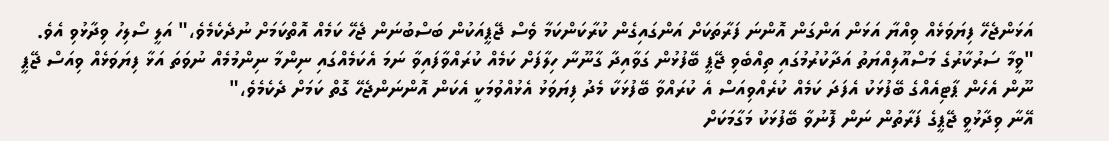އަޅަންޖެހޭ ފިޔަވަޅެއް ވިއްޔާ އަޅަން އަންގަން އޮންނަ ފަރާތަކަށް އަންގައިގެން ކުރާކަންކަމާ ވެސް ޖޭޕީއަކުން ބަސްބުނަން ޖެހޭ ކަމެއް އޮތްކަމަށް ނުދެކެމެވެ،" އަލީ ސޯލިހު ވިދާޅުވި އެވެ.
"ވީމާ ސަރުކާރުގެ މަސްއޫލިއްޔަތު އަދާކުރުމުގައި ތިއްބެވި ޖޭޕީ ބޭފުޅުން ގަވާއިދާ ގާނޫނާ ހިލާފަށް ކަމެއް ކުރައްވާފައިވާ ނަމަ އެކަމެއްގައި ނިންމާ ނިންމުމެއް ނުވަތަ އަޅާ ފިޔަވަޅެއް ވިއަސް ޖޭޕީ ނޫން އެހެން ޕާޓިއެއްގެ ބޭފުޅަކު އެފަދަ ކަމެއް ކުރެއްވިއަސް އެ ކުރައްވާ ބޭފުޅަކާ މެދު ފިޔަވަޅު އެޅުއްވުމަކީ އެކަން އޮންނަންޖެހޭ ގޮތް ކަމަށް ދެކެމެވެ،"
އޭނާ ވިދާޅުވީ ޖޭޕީގެ ފަރާތުން ނަން ފޮނުވާ ބޭފުޅަކު މަގާމަކަށް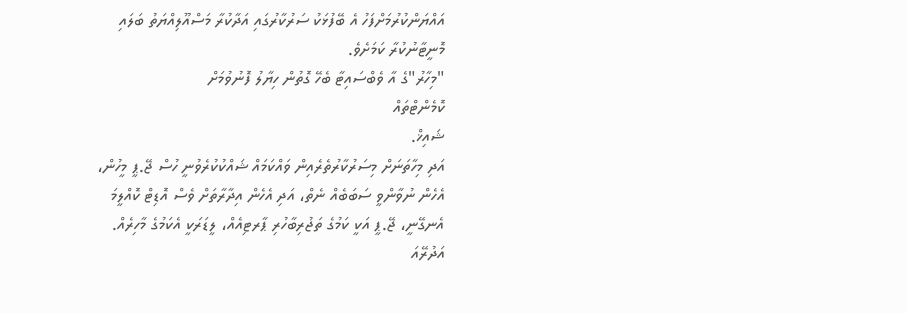އައްޔަންކުރުމަށްފަހު އެ ބޭފުޅަކު ސަރުކާރުގައި އަދާކުރާ މަސްއޫލިއްޔަތު ބަލައި މޮނީޓާނުކުރާ ކަމަށެވެ.
"މިހާރު"ގެ އާ ވެބްސައިޓާ ބެހޭ ގޮތުން ހިޔާލު ފޮނުވުމަށް
ކޮމެންޓްތައް
ޝައިޚް.
އަދި މިހާތަނަށް މިސަރުކާރުތެރެއިން ވައްކަމައް ޝައްކުކުރެވުނީ ހުސް ޖޭ.ޕީ މީހުން، އެހެން ނުވާންވީ ސަބަބެއް ނެތް، އަދި އެހެން އިދާރާތަށް ވެސް އޮޑިޓް ކޮއްލީމަ އެނގޭނީ، ޖޭ.ޕީ އަކީ ކަމުގެ ތަޖުރިބާހުރި ޕާރޓިއެއް، ލީޑަރަކީ އެކަމުގެ މާހިރެއް.
އަދުރޭއަ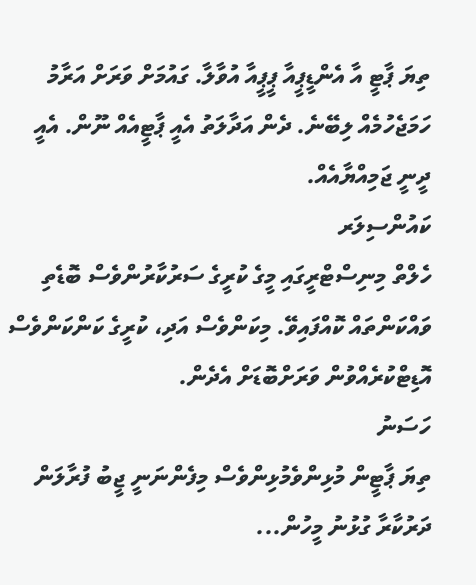ތިޔަ ޕާޓީ އާ އެންޑީޕީއާ ޕީޕީއާ އުވާލާ. ގައުމަށް ވަރަށް އަރާމު ހަމަޖެހުމެއް ލިބޭނެ. ދެން އަދާލަތު އެއީ ޕާޓީއެއް ނޫން. އެއީ ދީނީ ޖަމިއްޔާއެއް.
ކައުންސިލަރ
ހެލްތް މިނިސްޓްރީގައި މީގެ ކުރީގެ ސަރުކާރުންވެސް ބޮޑެތި ވައްކަންތައް ކޮއްފައިވޭ. މިކަންވެސް އަދި، ކުރީގެ ކަންކަންވެސް އޮޑިޓްކުރެއްވުން ވަރަށްބޮޑަށް އެދެން.
ހަސަނު
ތިޔަ ޕާޓީން މުޅިންވެމުޅިންވެސް މިފެންނަނީ ޖީބު ފުރާލަން ދަރުކާރާ ގުޅުނު މީހުން...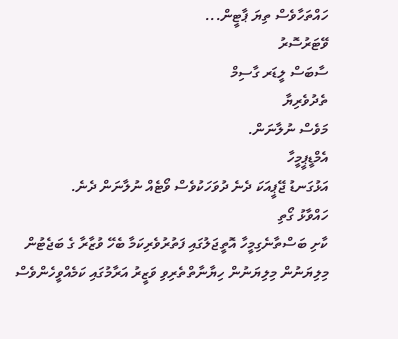ހައްތަހާވެސް ތިޔަ ޕާޓީން...
ވޭޓަރުސޮރު
ސާބަސް ލީޑަރ ގާސިމް
ތެދުވެރިޔާ
މަވެސް ނުލާނަން.
އެމްޑީޕީމީހާ
އަޅުގަނޑު ޖޭޕީއަކަ ދެނެ ދުވަހަކުވެސް ވޯޓެއް ނުލާނަން ދެނެ.
ހައްވާޅު ގޯތި
ކާށި ބަސްތާނެގިމީހާ އޮތީޖަލުގައި ފަތުރުވެރިކަމާ ބެހޭ ވުޒާރާ ގެ ބަޖެޓުން މިލިޔަނުން މިލިޔަނުން ހިޔާނާތްތެރިވި ވަޒީރު އަރާމުގައި ކަމެއްވީހެންވެސް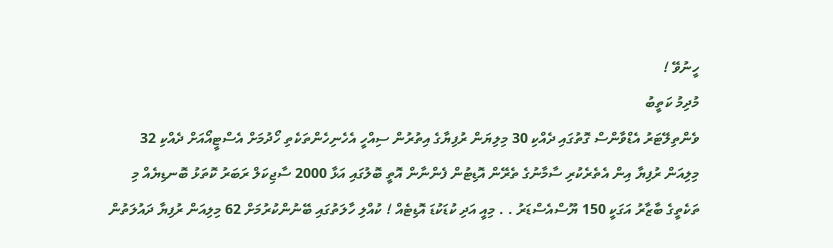ހީނުވޭ !
މުދިމު ކަތީބު
ވެންތިލޭޓަރު އެޑްވާންސް ގޮތުގައި ދެއްކި 30 މިލިޔަން ރުފިޔާގެ އިތުރުން ސިއްހީ އެހެނިހެންތަކެތި ހޯދުމަށް އެސްޓީއޯއަށް ދެއްކި 32 މިލިއަން ރުފިޔާ އިން އެތެރެކުރި ސާމާނުގެ ތެރޭން އޮޑިޓުން ފެންނާން އޮތީ ބޮލުގައި އަޅާ 2000 ސާޖިކަލް ރަބަރު ކޮތަޅު ބޮނޑިޔެއް މި ތަކެތީގެ ބާޒާރު އަގަކީ 150 ޔޫސްއެސްޑަރު . . މިއީ އަދި ކުޑަކުޑަ އޮޑިޓެއް ! ކުއްލި ހާލަތުގައި ބޭނުންކުރުމަށް 62 މިލިއަން ރުފިޔާ ދައުލަތުން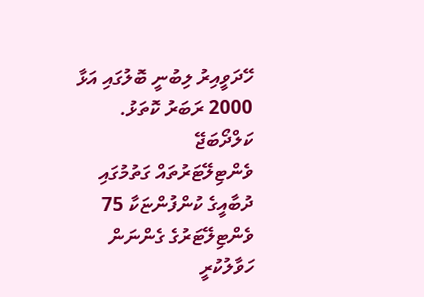ހޭދަވީއިރު ލިބުނީ ބޮލުގައި އަޅާ 2000 ރަބަރު ކޮތަޅު.
ކަލްދޯބަޖޭ
ވެންޓިލޭޓަރުތައް ގަތުމުގައި ދުބާއީގެ ކުންފުންޏަކާ 75 ވެންޓިލޭޓަރުގެ ގެންނަން ހަވާލުކުރީ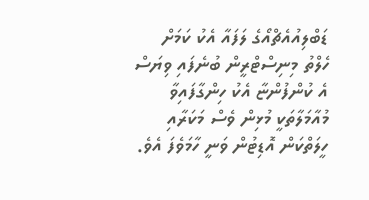ޑަބްލިއުއެޗްއޯގެ ލަފައާ އެކު ކަމަށް ހެލްތު މިނިސްޓްރީން ބުނެފައި ވިޔަސް އެ ކުންފުންޏާ އެކު ހިންގާފައިވާ މުއާމަލާތަކީ މުޅިން ވެސް މަކަރާއި ހީލަތްކަން އޮޑިޓުން ވަނީ ހާމަވެފަ އެވެ.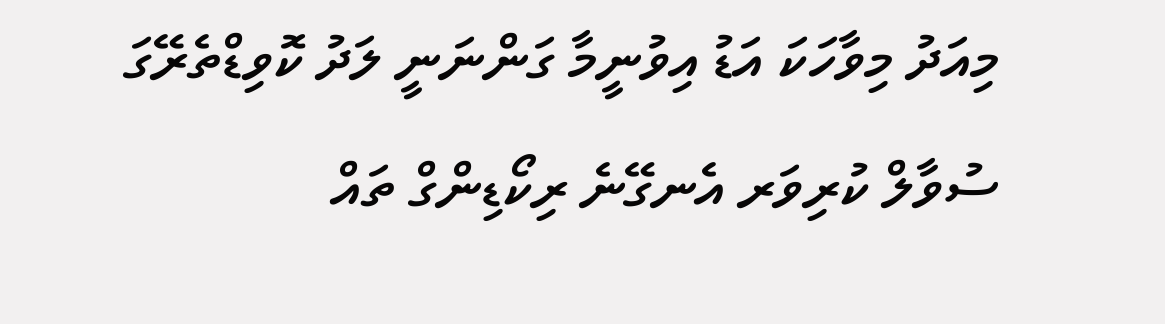މިއަދު މިވާހަކަ އަޑު އިވުނީމާ ގަންނަނީ ލަދު ކޮވިޑްތެރޭގަ ސުވާލް ކުރިވަރ އެނގޭނެ ރިކޯޑިންގް ތައް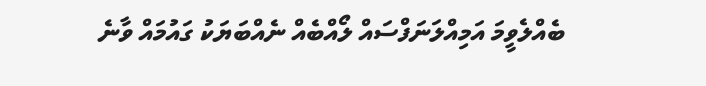ބެއްލެވީމަ އަމިއްލަނަފްސައް ލޯއްބެއް ނެއްބަޔަކު ގައުމައް ވާނެ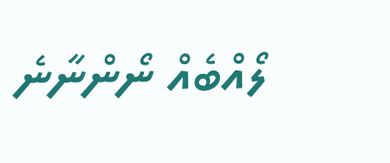ލޯއްބެއް ނޯންނާނެ